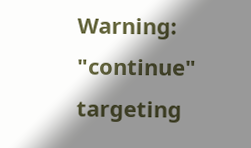Warning: "continue" targeting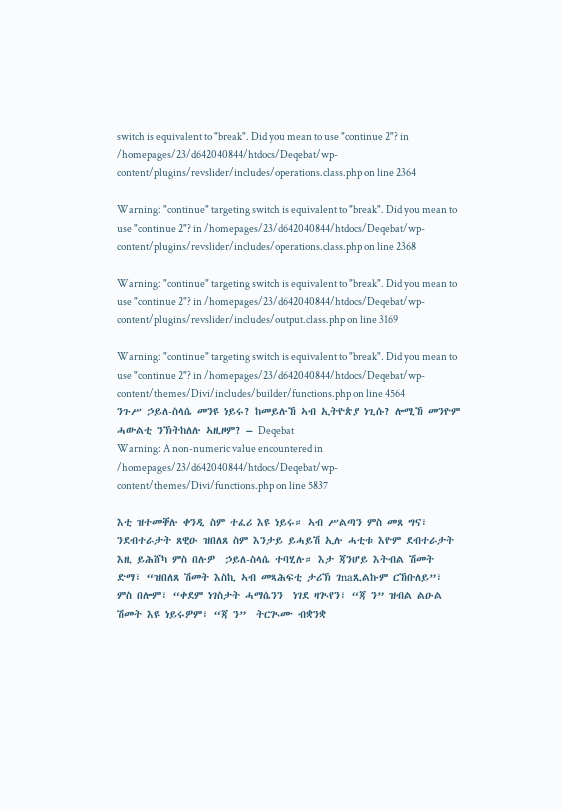switch is equivalent to "break". Did you mean to use "continue 2"? in /homepages/23/d642040844/htdocs/Deqebat/wp-content/plugins/revslider/includes/operations.class.php on line 2364

Warning: "continue" targeting switch is equivalent to "break". Did you mean to use "continue 2"? in /homepages/23/d642040844/htdocs/Deqebat/wp-content/plugins/revslider/includes/operations.class.php on line 2368

Warning: "continue" targeting switch is equivalent to "break". Did you mean to use "continue 2"? in /homepages/23/d642040844/htdocs/Deqebat/wp-content/plugins/revslider/includes/output.class.php on line 3169

Warning: "continue" targeting switch is equivalent to "break". Did you mean to use "continue 2"? in /homepages/23/d642040844/htdocs/Deqebat/wp-content/themes/Divi/includes/builder/functions.php on line 4564
ንጉሥ ኃይለ-ስላሴ መንዩ ነይሩ? ከመይሉኸ ኣብ ኢትዮጵያ ነጊሱ? ሎሚኸ መንዮም ሓውልቲ ንኽትከለሉ ኣዚዞም? – Deqebat
Warning: A non-numeric value encountered in /homepages/23/d642040844/htdocs/Deqebat/wp-content/themes/Divi/functions.php on line 5837

እቲ ዝተመቐሉ ቀንዲ ስም ተፈሪ እዩ ነይሩ። ኣብ ሥልጣን ምስ መጸ ግና፣ ንደብተራታት ጸዊዑ ዝበለጸ ስም እንታይ ይሓይሽ ኢሉ ሓቲቱ እዮም ደብተራታት እዚ ይሕሸካ ምስ በሉዎ  ኃይለ-ስላሴ ተባሂሉ። እታ ጃንሆይ እትብል ሽመት ድማ፣ “ዝበለጸ ሽመት እስኪ ኣብ መጻሕፍቲ ታሪኽ ገnaጺልኩም ርኸቡለይ”፣ ምስ በሎም፣ “ቀደም ነገስታት ሓማሴንን  ነገደ ዛጒየን፣ “ጃ ን” ዝብል ልዑል ሽመት እዩ ነይሩዎም፣ “ጃ ን”  ትርጒሙ ብቋንቋ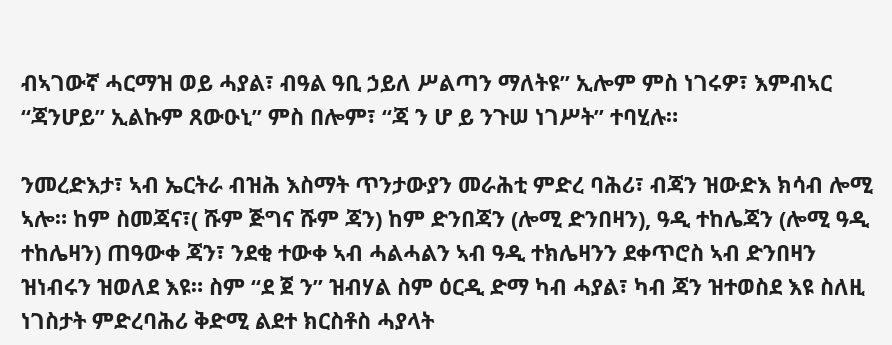ብኣገውኛ ሓርማዝ ወይ ሓያል፣ ብዓል ዓቢ ኃይለ ሥልጣን ማለትዩ” ኢሎም ምስ ነገሩዎ፣ እምብኣር “ጃንሆይ” ኢልኩም ጸውዑኒ” ምስ በሎም፣ “ጃ ን ሆ ይ ንጉሠ ነገሥት” ተባሂሉ።

ንመረድእታ፣ ኣብ ኤርትራ ብዝሕ እስማት ጥንታውያን መራሕቲ ምድረ ባሕሪ፣ ብጃን ዝውድእ ክሳብ ሎሚ ኣሎ። ከም ስመጃና፣( ሹም ጅግና ሹም ጃን) ከም ድንበጃን (ሎሚ ድንበዛን), ዓዲ ተከሌጃን (ሎሚ ዓዲ ተከሌዛን) ጠዓውቀ ጃን፣ ንደቂ ተውቀ ኣብ ሓልሓልን ኣብ ዓዲ ተክሌዛንን ደቀጥሮስ ኣብ ድንበዛን ዝነብሩን ዝወለደ እዩ። ስም “ደ ጀ ን” ዝብሃል ስም ዕርዲ ድማ ካብ ሓያል፣ ካብ ጃን ዝተወስደ እዩ ስለዚ ነገስታት ምድረባሕሪ ቅድሚ ልደተ ክርስቶስ ሓያላት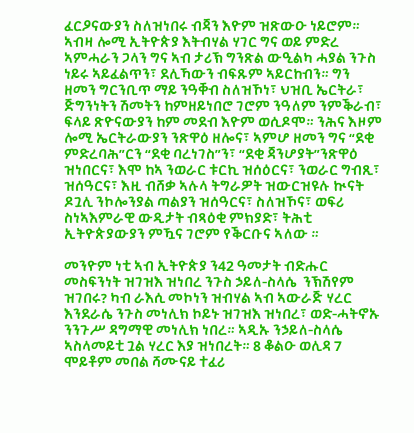ፈርዖናውያን ስለዝነበሩ ብጃን እዮም ዝጽውዑ ነይሮም። ኣብዛ ሎሚ ኢትዮጵያ እትብሃል ሃገር ግና ወይ ምድረ ኣምሓራን ጋላን ግና ኣብ ታሪኽ ግንጽል ውዒልካ ሓያል ንጉስ ነይሩ ኣይፈልጥን፣ ደሊኻውን ብፍጹም ኣይርከብን። ግን ዘመን ግርንቢጥ ማይ ንዓቐብ ስለዝኾነ፣ ህዝቢ ኤርትራ፣ ጅግንነትን ሽመትን ከምዘይነበሮ ገሮም ንዓለም ንምቕራብ፣ ፍላይ ጽዮናውያን ከም መደብ እዮም ወሲዶሞ። ንሕና እዞም ሎሚ ኤርትራውያን ንጽዋዕ ዘሎና፣ ኣምሆ ዘመን ግና “ደቂ ምድረባሕ”ርን “ደቂ ባረነገስ”ን፣ “ደቂ ጃንሆያት”ንጽዋዕ ዝነበርና፣ እሞ ከኣ ንወራር ቱርኪ ዝሰዕርና፣ ንወራር ግብጺ፣ ዝሰዓርና፣ እዚ ብሸቃ ኣሉላ ትግራዎት ዝውርዝዩሉ ኲናት ዶጓሊ ንኮሎንያል ጣልያን ዝሰዓርና፣ ስለዝኾና፣ ወፍሪ ስነኣእምራዊ ውዲታት ብጻዕቂ ምክያድ፣ ትሕቲ ኢትዮጵያውያን ምዃና ገሮም የቕርቡና ኣለው ።

መንዮም ነቲ ኣብ ኢትዮጵያ ን42 ዓመታት ብድሑር መስፍንነት ዝገዝእ ዝነበረ ንጉስ ኃይለ-ስላሴ  ንኽሽየም ዝገበሩ? ካብ ራእሲ መኮነን ዝብሃል ኣብ ኣውራጅ ሃረር እንደራሴ ንጉስ መነሊክ ኮይኑ ዝገዝእ ዝነበረ፣ ወድ-ሓትኖኡ ንንጉሥ ዳግማዊ መነሊክ ነበረ። ኣዲኡ ንኃይለ-ስላሴ ኣስላመይቲ ጓል ሃረር እያ ዝነበረት። 8 ቆልዑ ወሊዳ 7 ሞይቶም መበል ሻሙናይ ተፈሪ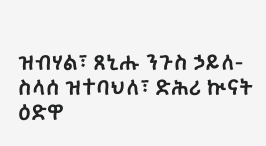ዝብሃል፣ ጸኒሑ ንጉስ ኃይለ- ስላሰ ዝተባህለ፣ ድሕሪ ኲናት ዕድዋ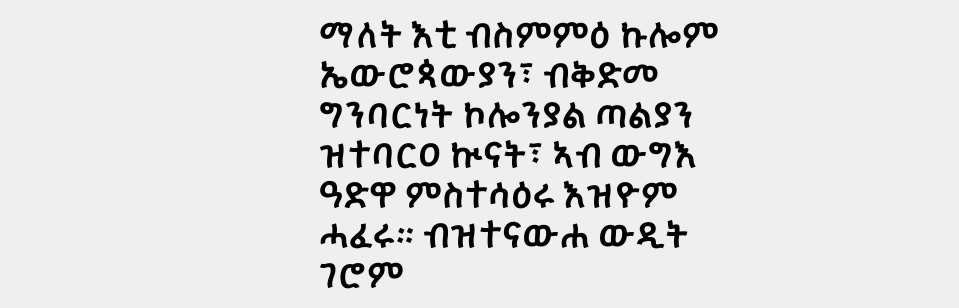ማለት እቲ ብስምምዕ ኩሎም ኤውሮጳውያን፣ ብቅድመ ግንባርነት ኮሎንያል ጣልያን ዝተባርዐ ኲናት፣ ኣብ ውግእ ዓድዋ ምስተሳዕሩ እዝዮም ሓፈሩ። ብዝተናውሐ ውዲት ገሮም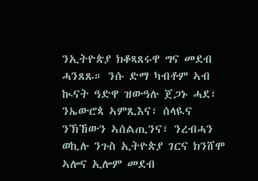ንኢትዮጵያ ክቆጻጸሩዋ ግና መደብ ሓንጸጹ። ንሱ ድማ ካብቶም ኣብ ኲናት ዓድዋ ዝውዓሉ ጀጋኑ ሓደ፣ ንኤውሮጳ ኣምጺእና፣ ሰላዪና ንኽኸውን ኣሰልጢንና፣ ንረብሓን ወኪሉ ንጉስ ኢትዮጵያ ገርና ክንሸሞ ኣሎና ኢሎም መደብ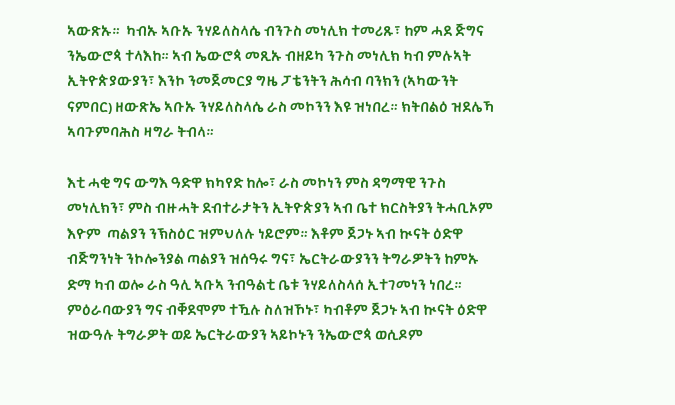ኣውጽኡ።  ካብኡ ኣቡኡ ንሃይለስላሴ ብንጉስ መነሊክ ተመሪጹ፣ ከም ሓደ ጅግና ንኤውሮጳ ተላእከ። ኣብ ኤውሮጳ መጺኡ ብዘይካ ንጉስ መነሊክ ካብ ምሉኣት ኢትዮጵያውያን፣ እንኮ ንመጀመርያ ግዜ ፓቴንትን ሕሳብ ባንክን (ኣካውንት ናምበር) ዘውጽኤ ኣቡኡ ንሃይለስላሴ ራስ መኮንን እዩ ዝነበረ። ክትበልዕ ዝደሌኻ ኣባጉምባሕስ ዛግራ ትብላ።

እቲ ሓቂ ግና ውግእ ዓድዋ ክካየድ ከሎ፣ ራስ መኮነን ምስ ዳግማዊ ንጉስ መነሊክን፣ ምስ ብዙሓት ደብተራታትን ኢትዮጵያን ኣብ ቤተ ክርስትያን ትሓቢኦም እዮም  ጣልያን ንኽስዕር ዝምህለሉ ነይሮም። እቶም ጀጋኑ ኣብ ኲናት ዕድዋ ብጅግንነት ንኮሎንያል ጣልያን ዝሰዓሩ ግና፣ ኤርትራውያንን ትግራዎትን ከምኡ ድማ ካብ ወሎ ራስ ዓሊ ኣቡኣ ንብዓልቲ ቤቱ ንሃይለስላሰ ኢተገመነን ነበረ። ምዕራባውያን ግና ብቐደሞም ተዃሉ ስለዝኾኑ፣ ካብቶም ጀጋኑ ኣብ ኲናት ዕድዋ ዝውዓሉ ትግራዎት ወይ ኤርትራውያን ኣይኮኑን ንኤውሮጳ ወሲዶም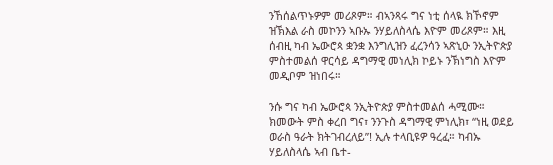ንኸሰልጥኑዎም መሪጾም። ብኣንጻሩ ግና ነቲ ሰላዪ ክኾኖም ዝኽእል ራስ መኮንን ኣቡኡ ንሃይለስላሴ እዮም መሪጾም። እዚ ሰብዚ ካብ ኤውሮጳ ቋንቋ እንግሊዝን ፈረንሳን ኣጽኒዑ ንኢትዮጵያ ምስተመልሰ ዋርሳይ ዳግማዊ መነሊክ ኮይኑ ንኽነግስ እዮም መዲቦም ዝነበሩ።

ንሱ ግና ካብ ኤውሮጳ ንኢትዮጵያ ምስተመልሰ ሓሚሙ። ክመውት ምስ ቀረበ ግና፣ ንንጉስ ዳግማዊ ምነሊክ፣ “ነዚ ወደይ ወራስ ዓራት ክትገብረለይ”! ኢሉ ተላቢዩዎ ዓረፈ። ካብኡ ሃይለስላሴ ኣብ ቤተ-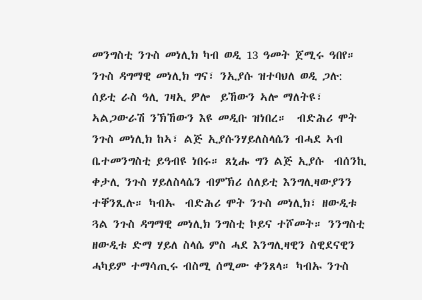መንግስቲ ንጉስ መነሊክ ካብ ወዲ 13 ዓመት ጀሚሩ ዓበየ። ንጉስ ዳግማዊ መነሊክ ግና፣ ንኢያሱ ዝተባህለ ወዲ ጋሉ: ሰይቲ ራስ ዓሊ ገዛኢ ዎሎ  ይኸውን ኣሎ ማለትዩ፣ ኣልጋውራሽ ንኽኸውን እዩ መዲቡ ዝነበረ።  ብድሕሪ ሞት ንጉስ መነሊክ ከኣ፣ ልጅ ኢያሱንሃይለስላሴን ብሓደ ኣብ ቤተመንግስቲ ይዓብዩ ነበሩ። ጸኒሑ ግን ልጅ ኢያሱ  ብሰንኪ ቀታሊ ንጉስ ሃይለስላሴን ብምኽሪ ሰለይቲ እንግሊዛውያንን ተቐንጺሉ። ካብኡ  ብድሕሪ ሞት ንጉስ መነሊክ፣ ዘውዲቱ ጓል ንጉስ ዳግማዊ መነሊክ ንግስቲ ኮይና ተሾመት። ንንግስቲ ዘውዲቱ ድማ ሃይለ ስላሴ ምስ ሓደ እንግሊዛዊን ስዊደናዊን ሓካይም ተማሳጢሩ ብስሚ ሰሚሙ ቀንጸላ። ካብኡ ንጉስ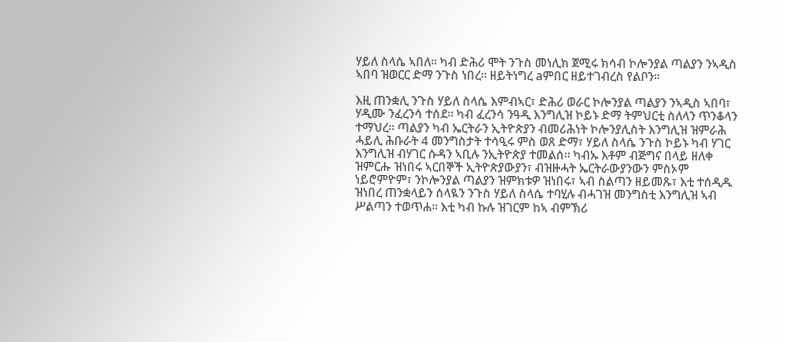ሃይለ ስላሴ ኣበለ። ካብ ድሕሪ ሞት ንጉስ መነሊክ ጀሚሩ ክሳብ ኮሎንያል ጣልያን ንኣዲስ ኣበባ ዝወርር ድማ ንጉስ ነበረ። ዘይትነግረ aምበር ዘይተገብረስ የልቦን።

እዚ ጠንቋሊ ንጉስ ሃይለ ስላሴ እምብኣር፣ ድሕሪ ወራር ኮሎንያል ጣልያን ንኣዲስ ኣበባ፣ ሃዲሙ ንፈረንሳ ተሰደ። ካብ ፈረንሳ ንዓዲ እንግሊዝ ኮይኑ ድማ ትምህርቲ ስለላን ጥንቆላን ተማህረ። ጣልያን ካብ ኤርትራን ኢትዮጵያን ብመሪሕነት ኮሎንያሊስት እንግሊዝ ዝምራሕ ሓይሊ ሕቡራት 4 መንግስታት ተሳዒሩ ምስ ወጸ ድማ፣ ሃይለ ስላሴ ንጉስ ኮይኑ ካብ ሃገር እንግሊዝ ብሃገር ሱዳን ኣቢሉ ንኢትዮጵያ ተመልሰ። ካብኡ እቶም ብጅግና በላይ ዘለቀ ዝምርሑ ዝነበሩ ኣርበኞች ኢትዮጵያውያን፣ ብዝዙሓት ኤርትራውያንውን ምስኦም ነይሮምዮም፣ ንኮሎንያል ጣልያን ዝምክቱዎ ዝነበሩ፣ ኣብ ስልጣን ዘይመጹ፣ እቲ ተሰዲዱ ዝነበረ ጠንቋላይን ሰላዪን ንጉስ ሃይለ ስላሴ ተባሂሉ ብሓገዝ መንግስቲ እንግሊዝ ኣብ ሥልጣን ተወጥሐ። እቲ ካብ ኩሉ ዝገርም ከኣ ብምኽሪ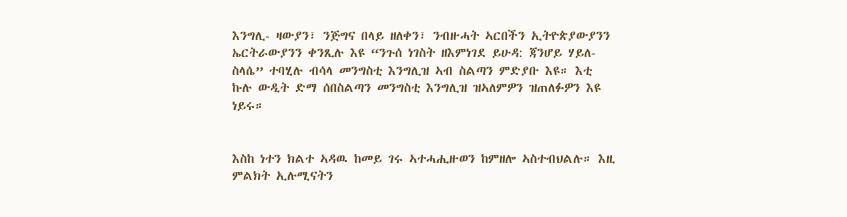እንግሊ- ዛውያን፣ ንጅግና በላይ ዘለቀን፣ ንብዙሓት ኣርበችን ኢትዮጵያውያንን ኤርትራውያንን ቀንጺሉ እዩ “ንጉሰ ነገስት ዘእምነገደ ይሁዳ: ጃንሆይ ሃይለ-ስላሴ” ተባሂሉ ብሳላ መንግስቲ እንግሊዝ ኣብ ስልጣን ምድያቡ እዩ። እቲ ኩሉ ውዲት ድማ ሰበስልጣን መንግስቲ እንግሊዝ ዝኣለምዎን ዝጠለፉዎን እዩ ነይሩ።


እስከ ነተን ክልተ ኣዳዉ ከመይ ገሩ ኣተሓሒዙወን ከምዘሎ ኣስተብህልሉ። እዚ ምልክት ኢሉሚናትን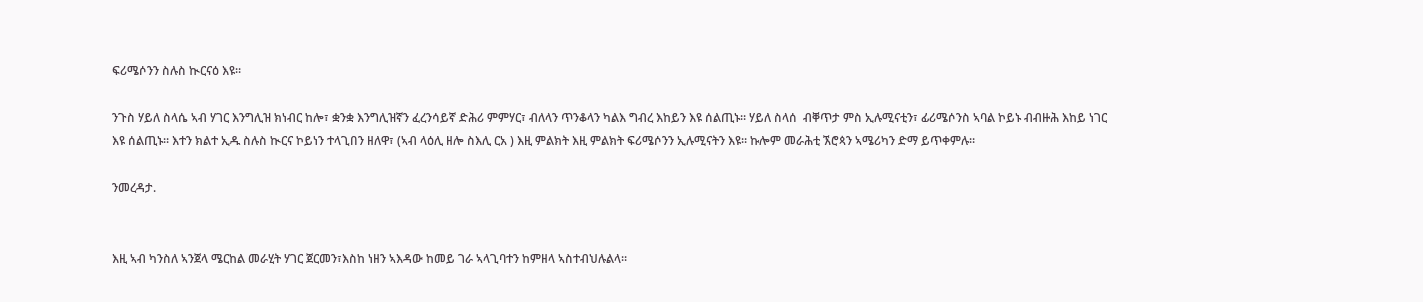ፍሪሜሶንን ስሉስ ኲርናዕ እዩ።

ንጉስ ሃይለ ስላሴ ኣብ ሃገር እንግሊዝ ክነብር ከሎ፣ ቋንቋ እንግሊዝኛን ፈረንሳይኛ ድሕሪ ምምሃር፣ ብለላን ጥንቆላን ካልእ ግብረ እከይን እዩ ሰልጢኑ። ሃይለ ስላሰ  ብቐጥታ ምስ ኢሉሚናቲን፣ ፊሪሜሶንስ ኣባል ኮይኑ ብብዙሕ እከይ ነገር እዩ ሰልጢኑ። እተን ክልተ ኢዱ ስሉስ ኲርና ኮይነን ተላጊበን ዘለዋ፣ (ኣብ ላዕሊ ዘሎ ስእሊ ርአ ) እዚ ምልክት እዚ ምልክት ፍሪሜሶንን ኢሉሚናትን እዩ። ኩሎም መራሕቲ ኧሮጳን ኣሜሪካን ድማ ይጥቀምሉ።

ንመረዳታ.


እዚ ኣብ ካንስለ ኣንጀላ ሜርከል መራሂት ሃገር ጀርመን፣እስከ ነዘን ኣእዳው ከመይ ገራ ኣላጊባተን ከምዘላ ኣስተብህሉልላ።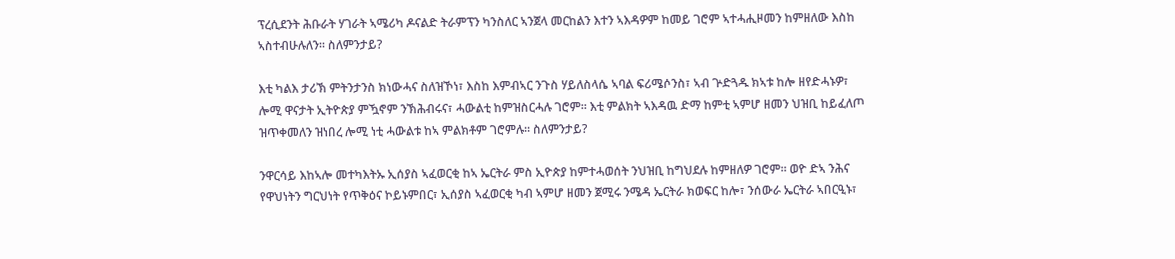ፕረሲደንት ሕቡራት ሃገራት ኣሜሪካ ዶናልድ ትራምፕን ካንስለር ኣንጀላ መርከልን እተን ኣእዳዎም ከመይ ገሮም ኣተሓሒዞመን ከምዘለው እስከ ኣስተብሁሉለን። ስለምንታይ?

እቲ ካልእ ታሪኽ ምትንታንስ ክነውሓና ስለዝኾነ፣ እስከ እምብኣር ንጉስ ሃይለስላሴ ኣባል ፍሪሜሶንስ፣ ኣብ ጕድጓዱ ክኣቱ ከሎ ዘየድሓኑዎ፣ ሎሚ ዋናታት ኢትዮጵያ ምዃኖም ንኽሕብሩና፣ ሓውልቲ ከምዝስርሓሉ ገሮም። እቲ ምልክት ኣእዳዉ ድማ ከምቲ ኣምሆ ዘመን ህዝቢ ከይፈለጦ ዝጥቀመለን ዝነበረ ሎሚ ነቲ ሓውልቱ ከኣ ምልክቶም ገሮምሉ። ስለምንታይ?

ንዋርሳይ እከኣሎ መተካእትኡ ኢሰያስ ኣፈወርቂ ከኣ ኤርትራ ምስ ኢዮጵያ ከምተሓወሰት ንህዝቢ ከግህደሉ ከምዘለዎ ገሮም። ወዮ ድኣ ንሕና የዋህነትን ግርህነት የጥቅዕና ኮይኑምበር፣ ኢሰያስ ኣፈወርቂ ካብ ኣምሆ ዘመን ጀሚሩ ንሜዳ ኤርትራ ክወፍር ከሎ፣ ንሰውራ ኤርትራ ኣበርዒኑ፣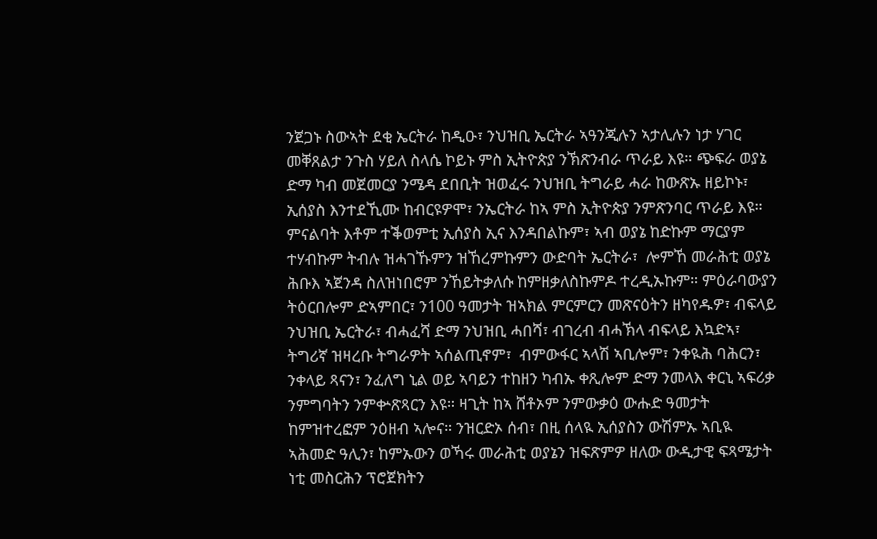ንጀጋኑ ስውኣት ደቂ ኤርትራ ከዲዑ፣ ንህዝቢ ኤርትራ ኣዓንጂሉን ኣታሊሉን ነታ ሃገር መቐጸልታ ንጉስ ሃይለ ስላሴ ኮይኑ ምስ ኢትዮጵያ ንኽጽንብራ ጥራይ እዩ። ጭፍራ ወያኔ ድማ ካብ መጀመርያ ንሜዳ ደበቢት ዝወፈሩ ንህዝቢ ትግራይ ሓራ ከውጽኡ ዘይኮኑ፣ ኢሰያስ እንተደኺሙ ከብርዩዎሞ፣ ንኤርትራ ከኣ ምስ ኢትዮጵያ ንምጽንባር ጥራይ እዩ። ምናልባት እቶም ተቕወምቲ ኢሰያስ ኢና እንዳበልኩም፣ ኣብ ወያኔ ከድኩም ማርያም ተሃብኩም ትብሉ ዝሓገኹምን ዝኸረምኩምን ውድባት ኤርትራ፣  ሎምኸ መራሕቲ ወያኔ ሕቡእ ኣጀንዳ ስለዝነበሮም ንኸይትቃለሱ ከምዘቃለስኩምዶ ተረዲኡኩም። ምዕራባውያን ትዕርበሎም ድኣምበር፣ ን100 ዓመታት ዝኣክል ምርምርን መጽናዕትን ዘካየዱዎ፣ ብፍላይ ንህዝቢ ኤርትራ፣ ብሓፈሻ ድማ ንህዝቢ ሓበሻ፣ ብገረብ ብሓኽላ ብፍላይ እኳድኣ፣ ትግሪኛ ዝዛረቡ ትግራዎት ኣሰልጢኖም፣  ብምውፋር ኣላሽ ኣቢሎም፣ ንቀዪሕ ባሕርን፣ ንቀላይ ጻናን፣ ንፈለግ ኒል ወይ ኣባይን ተከዘን ካብኡ ቀጺሎም ድማ ንመላእ ቀርኒ ኣፍሪቃ ንምግባትን ንምቍጽጻርን እዩ። ዛጊት ከኣ ሸቶኦም ንምውቃዕ ውሑድ ዓመታት ከምዝተረፎም ንዕዘብ ኣሎና። ንዝርድኦ ሰብ፣ በዚ ሰላዪ ኢሰያስን ውሽምኡ ኣቢዪ ኣሕመድ ዓሊን፣ ከምኡውን ወኻሩ መራሕቲ ወያኔን ዝፍጽምዎ ዘለው ውዲታዊ ፍጻሜታት ነቲ መስርሕን ፕሮጀክትን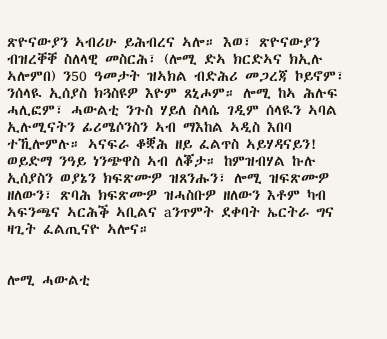ጽዮናውያን ኣብሪሁ ይሕብረና ኣሎ። እወ፣ ጽዮናውያን ብዝረቐቐ ስለላዊ መስርሕ፣ (ሎሚ ድኣ ክርድኣና ክኢሉ ኣሎምበ) ን50 ዓመታት ዝኣክል ብድሕሪ መጋረጃ ኮይኖም፣ ንሰላዪ ኢሰያስ ክጓስዩዎ እዮም ጸኒሖም። ሎሚ ከኣ ሕሉፍ ሓሊፎም፣ ሓውልቲ ንጉስ ሃይለ ስላሴ ገዲም ሰላዪን ኣባል ኢሉሚናትን ፊሪሜሶንስን ኣብ ማእከል ኣዲስ እበባ ተኺሎምሉ። ኣናፍራ ቆቛሕ ዘይ ፈልጥስ ኣይሃዳናይን! ወይድማ ንዓይ ነንጭዋስ ኣብ ለቖታ። ከምዝብሃል ኩሉ ኢሰያስን ወያኔን ክፍጽሙዎ ዝጸንሑን፣ ሎሚ ዝፍጽሙዎ ዘለውን፣ ጽባሕ ክፍጽሙዎ ዝሓስቡዎ ዘለውን እቶም ካብ ኣፍንጫና ኣርሕቕ ኣቢልና aንጥምት ደቀባት ኤርትራ ግና ዛጊት ፈልጢናዮ ኣሎና።


ሎሚ ሓውልቲ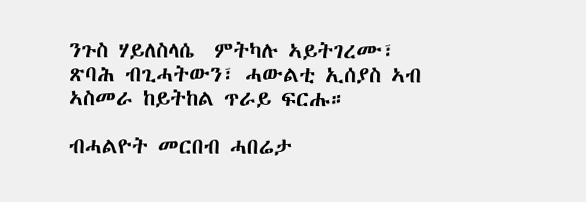ንጉስ ሃይለስላሴ  ምትካሉ ኣይትገረሙ፣ ጽባሕ ብጊሓትውን፣ ሓውልቲ ኢሰያስ ኣብ ኣስመራ ከይትከል ጥራይ ፍርሑ።

ብሓልዮት መርበብ ሓበሬታ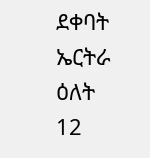ደቀባት ኤርትራ ዕለት 12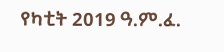የካቲት 2019 ዓ.ም.ፈ.